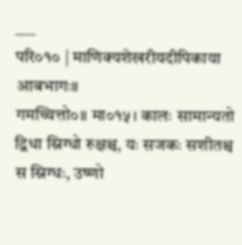___
परि०१० | माणिक्यशेखरीयदीपिकाया आबभागः॥
गमच्चित्तो०॥ मा०१५। कालः सामान्यतो द्विधा स्निग्धो रुक्षश्च, यः सजकः सशीतश्च स स्निग्धः, उष्णो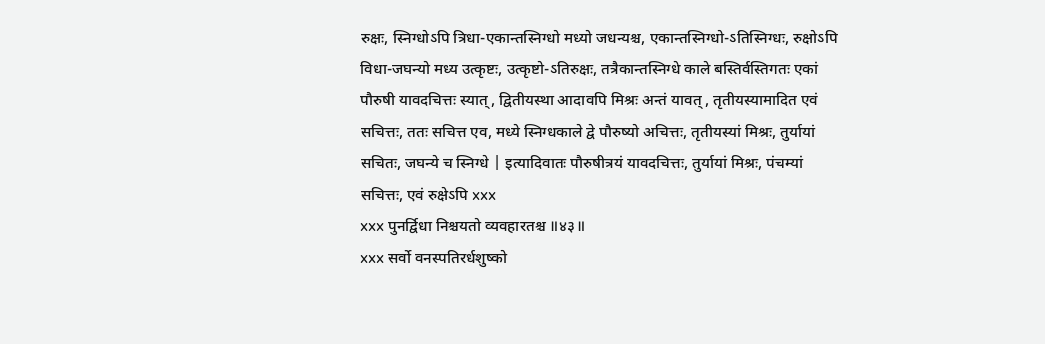रुक्षः, स्निग्धोऽपि त्रिधा-एकान्तस्निग्धो मध्यो जधन्यश्च, एकान्तस्निग्धो-ऽतिस्निग्धः, रुक्षोऽपि विधा-जघन्यो मध्य उत्कृष्टः, उत्कृष्टो-ऽतिरुक्षः, तत्रैकान्तस्निग्धे काले बस्तिर्वस्तिगतः एकां पौरुषी यावदचित्तः स्यात् , द्वितीयस्था आदावपि मिश्रः अन्तं यावत् , तृतीयस्यामादित एवं सचित्तः, ततः सचित्त एव, मध्ये स्निग्धकाले द्वे पौरुष्यो अचित्तः, तृतीयस्यां मिश्रः, तुर्यायां सचितः, जघन्ये च स्निग्धे | इत्यादिवातः पौरुषीत्रयं यावदचित्तः, तुर्यायां मिश्रः, पंचम्यां सचित्तः, एवं रुक्षेऽपि xxx
xxx पुनर्द्विधा निश्चयतो व्यवहारतश्च ॥४३॥
xxx सर्वो वनस्पतिरर्धशुष्को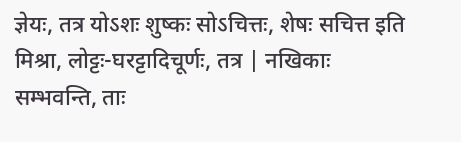ज्ञेयः, तत्र योऽशः शुष्कः सोऽचित्तः, शेषः सचित्त इति मिश्रा, लोट्टः-घरट्टादिचूर्णः, तत्र | नखिकाः सम्भवन्ति, ताः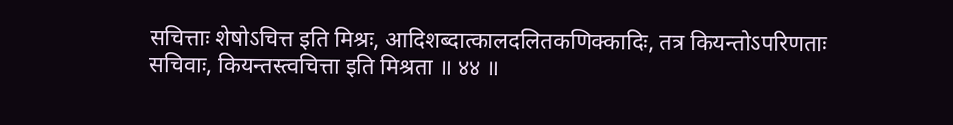सचित्ताः शेषोऽचित्त इति मिश्रः, आदिशब्दात्कालदलितकणिक्कादिः, तत्र कियन्तोऽपरिणताः सचिवाः, कियन्तस्त्वचित्ता इति मिश्रता ॥ ४४ ॥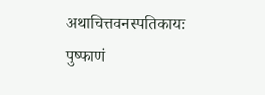अथाचित्तवनस्पतिकायः
पुष्फाणं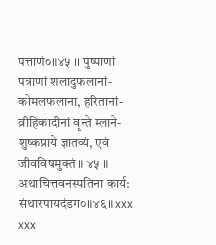पत्ताणं०॥४५ ।। पुष्पाणां पत्राणां शलादुफलानां-कोमलफलाना, हरितानां-व्रीहिकादीनां वृन्ते म्लाने-शुष्कप्राये ज्ञातव्यं, एवं जीवविषमुक्तं ॥ ४५ ॥ अथाचित्तवनस्पतिना कार्य:
संथारपायदंडग०॥४६॥ xxx xxx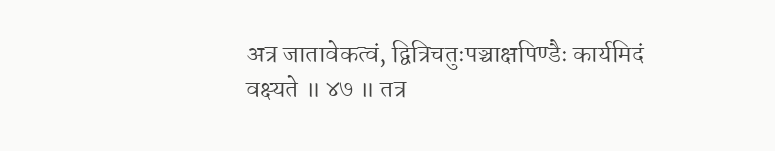अत्र जातावेकत्वं, द्वित्रिचतुःपञ्चाक्षपिण्डैः कार्यमिदं वक्ष्यते ॥ ४७ ॥ तत्र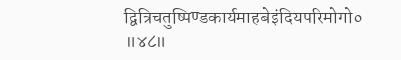द्वित्रिचतुष्पिण्डकार्यमाहबेइंदियपरिमोगो० ॥४८॥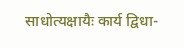साधोत्यक्षायैः कार्य द्विधा-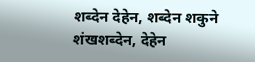शब्देन देहेन, शब्देन शकुने शंखशब्देन, देहेन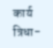कार्य त्रिधा-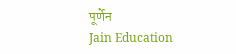पूर्णेन
Jain Education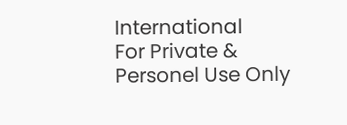International
For Private & Personel Use Only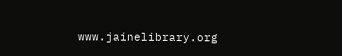www.jainelibrary.org